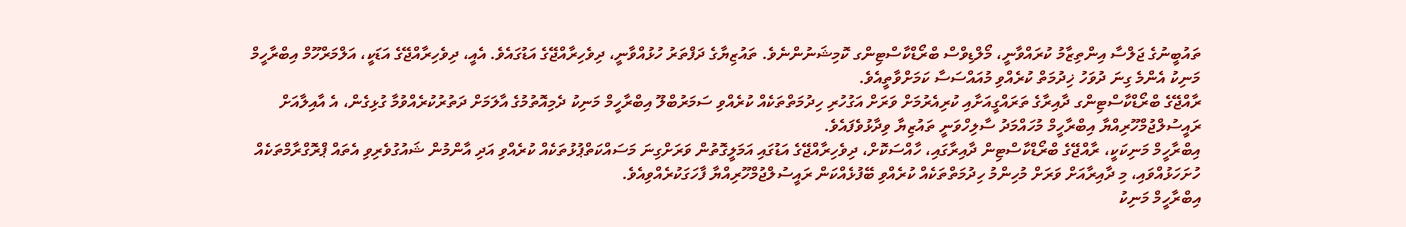ތައުބީނުގެ ޖަލްސާ އިންތިޒާމު ކުރައްވާނީ، މޯލްޑިވްސް ބްރޯޑްކާސްޓިންގ ކޮމިޝަނުންނެވެ. ތައުޒިޔާގެ ދަފްތަރު ހުޅުއްވާނީ، ދިވެހިރާއްޖޭގެ އަޑުގައެވެ. އެއީ، ދިވެހިރާއްޖޭގެ އަޑަކީ، އަލްމަރްހޫމް އިބްރާހީމް މަނިކު އެންމެ ގިނަ ދުވަހު ޚިދުމަތް ކުރެއްވި މުއައްސަސާ ކަމަށްވާތީއެވެ.
ރާއްޖޭގެ ބްރޯޑްކާސްޓިންގ ދާއިރާގެ ތަރައްގީއަށާއި ކުރިއެރުމަށް ވަރަށް އަގުހުރި ހިދުމަތްތަކެއް ކުރެއްވި ސަމަރުބްލޫ އިބްރާހީމް މަނިކު ދެމިއޮތުމުގެ އާލަމަށް ދަތުރުކުރެއްވުމާ ގުޅިގެން، އެ އާއިލާއަށް ރައީސުލްޖުމްހޫރިއްޔާ އިބްރާހީމް މުހައްމަދު ސާލިހްވަނީ ތައުޒިޔާ ވިދާޅުވެފައެވެ.
އިބްރާހީމް މަނިކަކީ، ރާއްޖޭގެ ބްރޯޑްކާސްޓިން ދާއިރާގައި، ހާއްސަކޮށް، ދިވެހިރާއްޖޭގެ އަޑުގައި އަމަލީގޮތުން ވަރަށްގިނަ މަސައްކަތްޕުޅުތަކެއް ކުރެއްވި އަދި އާންމުން ޝައުގުވެރިވި އެތައް ޕްރޮގްރާމްތަކެއް ހުށަހަޅުއްވައި، މި ދާއިރާއަށް ވަރަށް މުހިންމު ހިދުމަތްތަކެއް ކުރެއްވި ބޭފުޅެއްކަން ރައީސުލްޖުމްހޫރިއްޔާ ފާހަގަކުރެއްވިއެވެ.
އިބްރާހީމް މަނިކު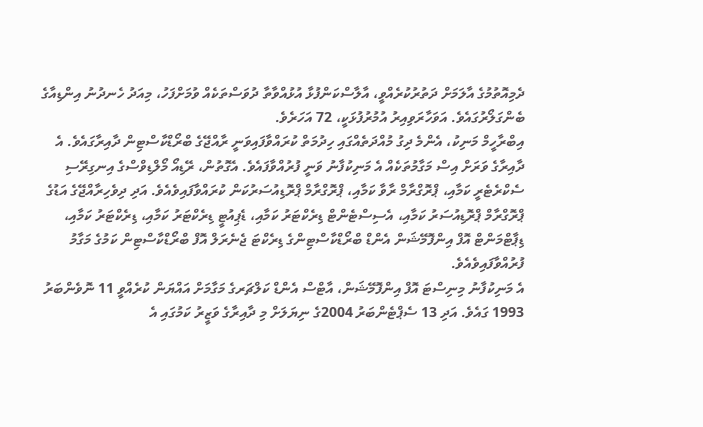ދެމިއޮތުމުގެ އާލަމަށް ދަތުރުކުރެއްވީ، އާލާސްކަންފުޅާ އުޅުއްވާތާ ދުވަސްތަކެއް ވުމަށްފަހު، މިއަދު ހެނދުނު އިންޑިއާގެ ބެންގަލޯރުގައެވެ. އަވަހާރަވިއިރު އުމުރުފުޅަކީ، 72 އަހަރެވެ.
އިބްރާހީމް މަނިކު، އެންމެ ދިގު މުއްދަތެއްގައި ހިދުމަތް ކުރައްވާފައިވަނީ ރާއްޖޭގެ ބްރޯޑްކާސްޓިން ދާއިރާގައެވެ. އެ ދާއިރާގެ ވަރަށް އިސް މަގާމުތަކެއް އެ މަނިކުފާނު ވަނީ ފުރުއްވާފައެވެ. އެގޮތުން، ރޭޑިއޯ މޯލްޑިވްސްގެ އިނގިރޭސި ސެކްރެޓެރީ ކަމާއި، ޕްރޮގްރާމް ރާވާ ކަމާއި، ޕްރޮގްރާމް ޕްރޮޑިއުސަރުކަން ކުރައްވާފައިވެއެވެ. އަދި ދިވެހިރާއްޖޭގެ އަޑުގެ ޕްރޮގްރާމް ޕްރޮޑިއުސަރު ކަމާއި، އެސިސްޓެންޓް ޑިރެކްޓަރު ކަމާއި، ޑެޕިއުޓީ ޑިރެކްޓަރު ކަމާއި، ޑިރެކްޓަރު ކަމާއި، ޑިޕާޓްމަންޓް އޮފް އިންފޮމޭޝަން އެންޑް ބްރޯޑްކާސްޓިންގެ ޑިރެކްޓަ ޖެނެރަލް އޮފް ބްރޯޑްކާސްޓިން ކަމުގެ މަގާމު ފުރުއްވާފައިވެއެވެ.
އެ މަނިކުފާނު މިނިސްޓަ އޮފް އިންފޮމޭޝަން، އާޓްސް އެންޑް ކަލްޗަރގެ މަގާމަށް އައްޔަން ކުރެއްވީ 11 ނޮވެންބަރު 1993 ގައެވެ. އަދި 13 ސެޕްޓެންބަރު 2004ގެ ނިޔަލަށް މި ދާއިރާގެ ވަޒީރު ކަމުގައި އެ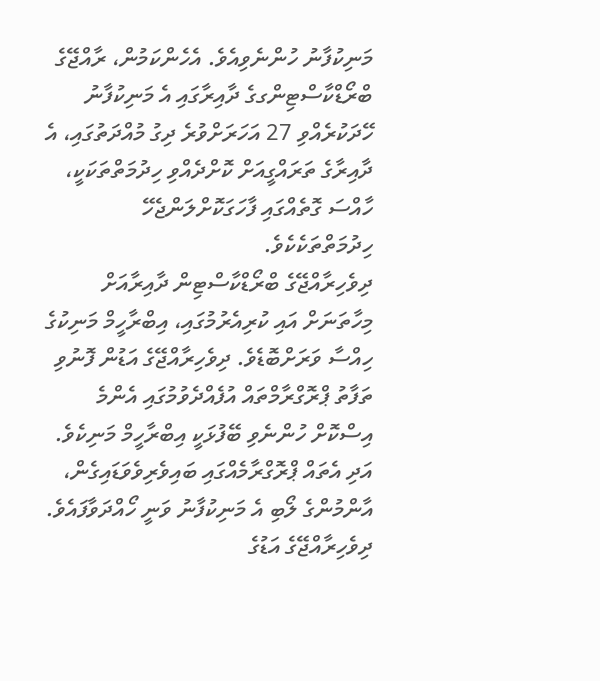މަނިކުފާނު ހުންނެވިއެވެ. އެހެންކަމުން، ރާއްޖޭގެ ބްރޯޑްކާސްޓިންގގެ ދާއިރާގައި އެ މަނިކުފާނު ހޭދަކުރެއްވި 27 އަހަރަށްވުރެ ދިގު މުއްދަތުގައި، އެ ދާއިރާގެ ތަރައްގީއަށް ކޮށްދެއްވި ހިދުމަތްތަކަކީ، ހާއްސަ ގޮތެއްގައި ފާހަގަކޮށްލަންޖެހޭ ހިދުމަތްތަކެކެވެ.
ދިވެހިރާއްޖޭގެ ބްރޯޑްކާސްޓިން ދާއިރާއަށް މިހާތަނަށް އައި ކުރިއެރުމުގައި، އިބްރާހީމް މަނިކުގެ ހިއްސާ ވަރަށްބޮޑެވެ. ދިވެހިރާއްޖޭގެ އަޑުން ފޮނުވި ތަފާތު ޕްރޮގްރާމްތައް އުފެއްދެވުމުގައި އެންމެ އިސްކޮށް ހުންނެވި ބޭފުޅަކީ އިބްރާހީމް މަނިކެވެ. އަދި އެތައް ޕްރޮގްރާމެއްގައި ބައިވެރިވެވަޑައިގެން، އާންމުންގެ ލޯބި އެ މަނިކުފާނު ވަނީ ހޯއްދަވާފައެވެ. ދިވެހިރާއްޖޭގެ އަޑުގެ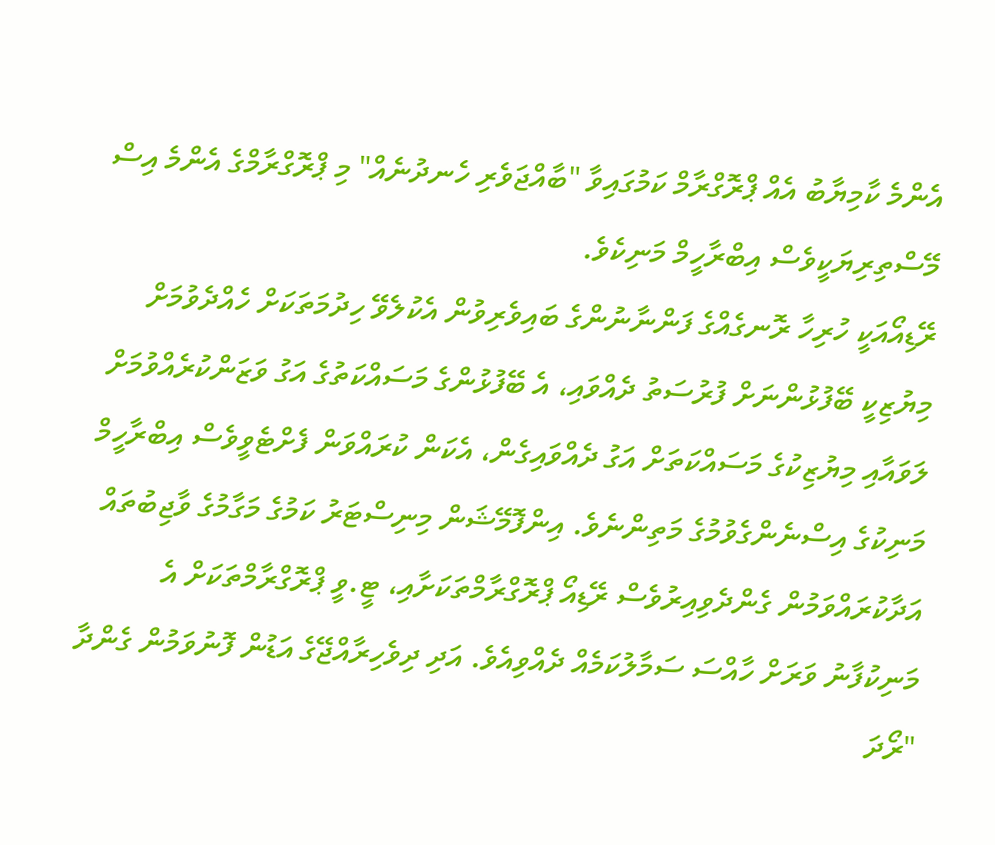އެންމެ ކާމިޔާބު އެއް ޕްރޮގްރާމް ކަމުގައިވާ "ބާއްޖަވެރި ހެނދުނެއް" މި ޕްރޮގްރާމްގެ އެންމެ އިސް މޭސްތިރިޔަކީވެސް އިބްރާހީމް މަނިކެވެ.
ރޭޑިއޯއަކީ ހުރިހާ ރޮނގެއްގެ ފަންނާނުންގެ ބައިވެރިވުން އެކުލެވޭ ހިދުމަތަކަށް ހެއްދެވުމަށް މިޔުޒިކީ ބޭފުޅުންނަށް ފުރުސަތު ދެއްވައި، އެ ބޭފުޅުންގެ މަސައްކަތުގެ އަގު ވަޒަންކުރެއްވުމަށް ލަވައާއި މިޔުޒިކުގެ މަސައްކަތަށް އަގު ދެއްވައިގެން، އެކަން ކުރައްވަން ފެށްޓެވީވެސް އިބްރާހީމް މަނިކުގެ އިސްނެންގެވުމުގެ މަތިންނެވެ. އިންފޮމޭޝަން މިނިސްޓަރު ކަމުގެ މަގާމުގެ ވާޖިބުތައް އަދާކުރައްވަމުން ގެންދެވިއިރުވެސް ރޭޑިއޯ ޕްރޮގްރާމްތަކަށާއި، ޓީ.ވީ ޕްރޮގްރާމްތަކަށް އެ މަނިކުފާނު ވަރަށް ހާއްސަ ސަމާލުކަމެއް ދެއްވިއެވެ. އަދި ދިވެހިރާއްޖޭގެ އަޑުން ފޮނުވަމުން ގެންދާ "ރޯދަ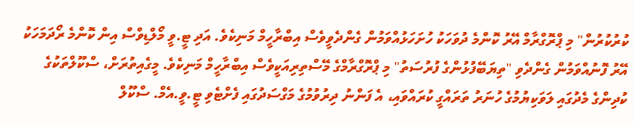ކުރުކުރުން" މި ޕްރޮގްރާމް އޭރު ކޮންމެ ދުވަހަކު ހުށަހަޅުއްވަމުން ގެންދެވީވެސް އިބްރާހީމް މަނިކެވެ. އަދި ޓީ.ވީ މޯލްޑިވްސް އިން ކޮންމެ ރޯދަމަހަކު އޭރު ފޮނުއްވަމުން ގެންދެވި "ތިޔަބޭފުޅުންގެ ފުރުސަތު" މި ޕްރޮގްރާމްގެ މޭސްތިރިއަކީވެސް އިބްރާހީމް މަނިކެވެ. މީގެއިތުރަށް، ސްކޫލްތަކުގެ ކުދިންގެ މެދުގައި ލަވަކިޔުމުގެ ހުނަރު ތަރައްގީ ކުރައްވައި، އެ ފަންނު ދިރުވުމުގެ މަގްސަދުގައި ފެށްޓެވި ޓީ.ވީ.އެމް. ސްކޫލް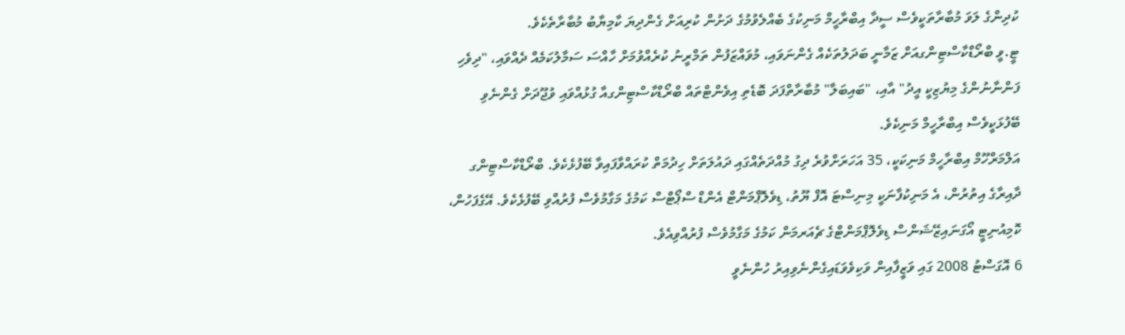ކުދިންގެ ލަވަ މުބާރާތަކީވެސް ސީދާ އިބްރާހީމް މަނިކުގެ ބެއްލެވުމުގެ ދަށުން ކުރިއަށް ގެންދިޔަ ކާމިޔާބު މުބާރާތެކެވެ.
ޓީ.ވީ ބްރޯޑްކާސްޓިންގއަށް ޒަމާނީ ބަދަލުތަކެއް ގެންނަވައި، މުވައްޒަފުން ތަމްރީނު ކުރެއްވުމަށް ހާއްސަ ސަމާލުކަމެއް ދެއްވައި، "ދިވެހި ފަންނާނުންގެ މިޔުޒިކީ އީދު" އާއި، "ބައިބަލާ" މުބާރާތްފަދަ ބޮޑެތި އިވެންޓްތައް ބްރޯޑްކާސްޓިންގއާ ގުޅުއްވައި ވުޖޫދަށް ގެންނެވި ބޭފުޅަކީވެސް އިބްރާހީމް މަނިކެވެ.
އަލްމަރްހޫމް އިބްރާހީމް މަނިކަކީ، 35 އަހަރަށްވުރެ ދިގު މުއްދަތެއްގައި ދައުލަތަށް ހިދުމަތް ކުރައްވާފައިވާ ބޭފުޅެކެވެ. ބްރޯޑްކާސްޓިންގ ދާއިރާގެ އިތުރުން، އެ މަނިކުފާނަކީ މިނިސްޓަ އޮފް ޔޫތު، ޑިވެލޮޕްމަންޓް އެންޑް ސްޕޯޓްސް ކަމުގެ މަގާމުވެސް ފުރުއްވި ބޭފުޅެކެވެ. އޭގެފަހުން، ކޮމިއުނިޓީ އޯގަނައިޒޭޝަންސް ޑިވެލޮޕްމަންޓްގެ ޗެއަރމަން ކަމުގެ މަގާމުވެސް ފުރުއްވިއެވެ.
6 އޮގަސްޓު 2008 ގައި ވަޒީފާއިން ވަކިވެވަޑައިގެންނެވިއިރު ހުންނެވީ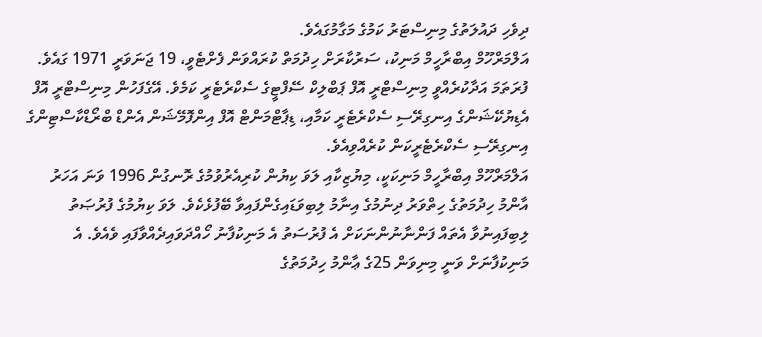ދިވެހި ދައުލަތުގެ މިނިސްޓަރު ކަމުގެ މަގާމުގައެވެ.
އަލްމަރްހޫމް އިބްރާހީމް މަނިކު، ސަރުކާރަށް ހިދުމަތް ކުރައްވަން ފެށްޓެވީ، 19 ޖަނަވަރީ 1971 ގައެވެ. ފުރަތަމަ އަދާކުރެއްވީ މިނިސްޓްރީ އޮފް ޕަބްލިކް ސޭފްޓީގެ ސެކްރެޓެރީ ކަމެވެ. އޭގެފަހުން މިނިސްޓްރީ އޮފް އެޑިޔުކޭޝަންގެ އިނގިރޭސި ސެކްރެޓެރީ ކަމާއި، ޑިޕާޓްމަންޓް އޮފް އިންފޮމޭޝަން އެންޑް ބްރޯޑްކާސްޓިންގެ އިނގިރޭސި ސެކްރެޓެރީކަން ކުރެއްވިއެވެ.
އަލްމަރްހޫމް އިބްރާހީމް މަނިކަކީ، މިޔުޒިކާއި ލަވަ ކިޔުން ކުރިއެރުވުމުގެ ރޮނގުން 1996 ވަނަ އަހަރު އާންމު ހިދުމަތުގެ ހިތްވަރު ދިނުމުގެ އިނާމު ލިބިވަޑައިގެންފައިވާ ބޭފުޅެކެވެ. ލަވަ ކިޔުމުގެ ފުރުޞަތު ލިބިފައިނުވާ އެތައް ފަންނާނުންނަކަށް އެ ފުރުސަތު އެ މަނިކުފާނު ހޯއްދަވައިދެއްވާފައި ވެއެވެ. އެ މަނިކުފާނަށް ވަނީ މިނިވަން 25ގެ ޢާންމު ހިދުމަތުގެ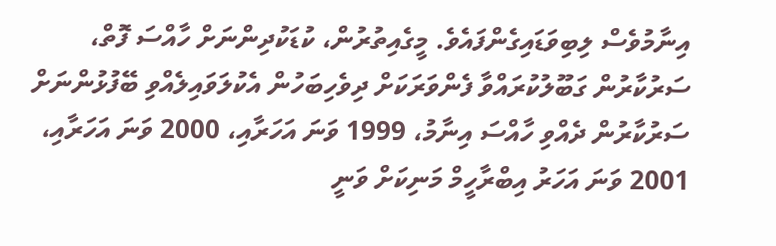އިނާމުވެސް ލިބިވަޑައިގެންފައެވެ. މީގެއިތުރުން، ކުޑަކުދިންނަށް ހާއްސަ ފޮތް، ސަރުކާރުން ގަބޫލުކުރައްވާ ފެންވަރަކަށް ދިވެހިބަހުން އެކުލަވައިލެއްވި ބޭފުޅުންނަށް ސަރުކާރުން ދެއްވި ހާއްސަ އިނާމު، 1999 ވަނަ އަހަރާއި، 2000 ވަނަ އަހަރާއި، 2001 ވަނަ އަހަރު އިބްރާހީމް މަނިކަށް ވަނީ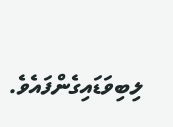ލިބިވަޑައިގެންފައެވެ.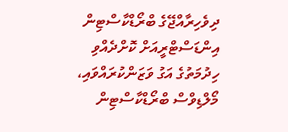ދިވެހިރާއްޖޭގެ ބްރޯޑްކާސްޓިން އިންޑަސްޓްރީއަށް ކޮށްދެއްވި ހިދުމަތުގެ އަގު ވަޒަންކުރައްވައި، މޯލްޑިވްސް ބްރޯޑްކާސްޓިން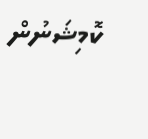ކޮމިޝަނުން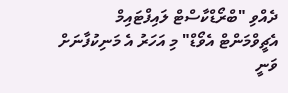ދެއްވި "ބްރޯޑްކާސްޓް ލައިފްޓައިމް އެޗީވްމަންޓް އެވޯޑް" މި އަހަރު އެ މަނިކުފާނަށް ވަނީ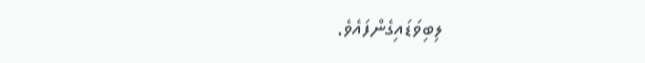ލިބިވަޑައިގެންފައެވެ.